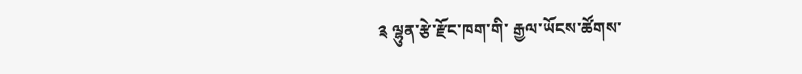༉ ལྷུན་རྩེ་རྫོང་ཁག་གི་ རྒྱལ་ཡོངས་ཚོགས་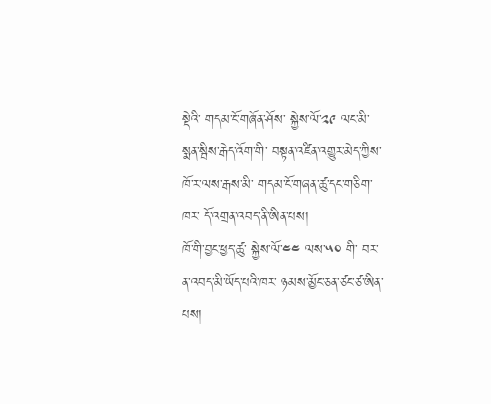སྡེའི་ གདམ་ངོ་གཞོན་ཤོས་ སྐྱེས་ལོ་༢༩ ལང་མི་ སྨན་སྦིས་རྒེད་འོག་གི་ བསྟན་འཛིན་འགྱུར་མེད་ཀྱིས་ ཁོ་ར་ལས་རྒས་མི་ གདམ་ངོ་གཞན་ཚུ་དང་གཅིག་ཁར་ དོ་འགྲན་འབད་ནི་ཨིན་པས།
ཁོ་གི་བྱང་ཕྱད་ཚུ་ སྐྱེས་ལོ་༤༤ ལས་༥༠ གི་ བར་ན་འབད་མི་ཡོད་པའི་ཁར་ ཉམས་མྱོང་ཅན་ཙང་ཙ་ཨིན་པས།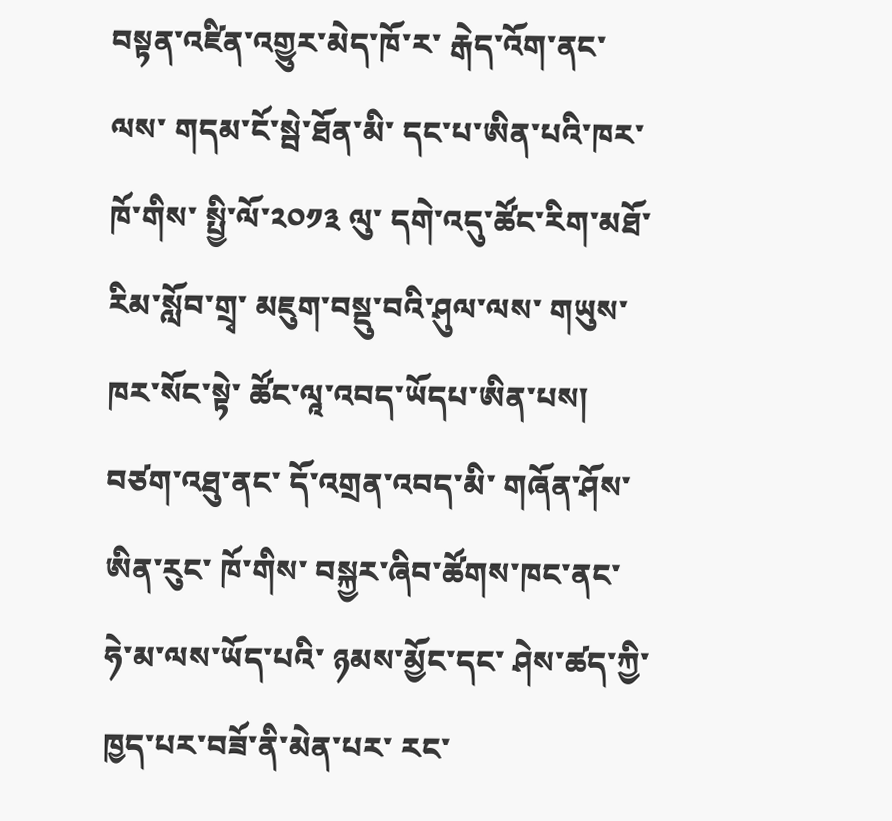བསྟན་འཛིན་འགྱུར་མེད་ཁོ་ར་ རྒེད་འོག་ནང་ལས་ གདམ་ངོ་སྦེ་ཐོན་མི་ དང་པ་ཨིན་པའི་ཁར་ ཁོ་གིས་ སྤྱི་ལོ་༢༠༡༣ ལུ་ དགེ་འདུ་ཚོང་རིག་མཐོ་རིམ་སློབ་གྲྭ་ མཇུག་བསྡུ་བའི་ཤུལ་ལས་ གཡུས་ཁར་སོང་སྟེ་ ཚོང་ལཱ་འབད་ཡོདཔ་ཨིན་པས།
བཙག་འཐུ་ནང་ དོ་འགྲན་འབད་མི་ གཞོན་ཤོས་ཨིན་རུང་ ཁོ་གིས་ བསྐྱར་ཞིབ་ཚོགས་ཁང་ནང་ ཧེ་མ་ལས་ཡོད་པའི་ ཉམས་མྱོང་དང་ ཤེས་ཚད་ཀྱི་ཁྱད་པར་བཟོ་ནི་མེན་པར་ རང་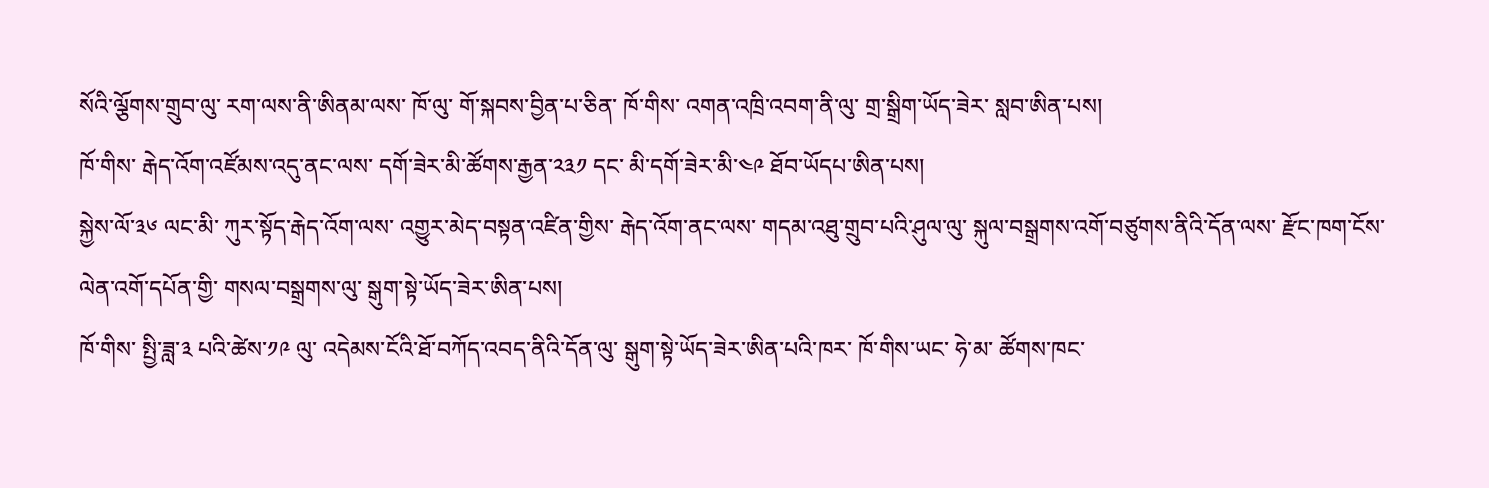སོའི་ལྕོགས་གྲུབ་ལུ་ རག་ལས་ནི་ཨིནམ་ལས་ ཁོ་ལུ་ གོ་སྐབས་བྱིན་པ་ཅིན་ ཁོ་གིས་ འགན་འཁྲི་འབག་ནི་ལུ་ གྲ་སྒྲིག་ཡོད་ཟེར་ སླབ་ཨིན་པས།
ཁོ་གིས་ རྒེད་འོག་འཛོམས་འདུ་ནང་ལས་ དགོ་ཟེར་མི་ཚོགས་རྒྱན་༢༣༡ དང་ མི་དགོ་ཟེར་མི་༤༩ ཐོབ་ཡོདཔ་ཨིན་པས།
སྐྱེས་ལོ་༣༦ ལང་མི་ ཀུར་སྟོད་རྒེད་འོག་ལས་ འགྱུར་མེད་བསྟན་འཛིན་གྱིས་ རྒེད་འོག་ནང་ལས་ གདམ་འཐུ་གྲུབ་པའི་ཤུལ་ལུ་ སྐུལ་བསྒྲགས་འགོ་བཙུགས་ནིའི་དོན་ལས་ རྫོང་ཁག་ངོས་ལེན་འགོ་དཔོན་གྱི་ གསལ་བསྒྲགས་ལུ་ སྒུག་སྟེ་ཡོད་ཟེར་ཨིན་པས།
ཁོ་གིས་ སྤྱི་ཟླ་༣ པའི་ཚེས་༡༩ ལུ་ འདེམས་ངོའི་ཐོ་བཀོད་འབད་ནིའི་དོན་ལུ་ སྒུག་སྟེ་ཡོད་ཟེར་ཨིན་པའི་ཁར་ ཁོ་གིས་ཡང་ ཧེ་མ་ ཚོགས་ཁང་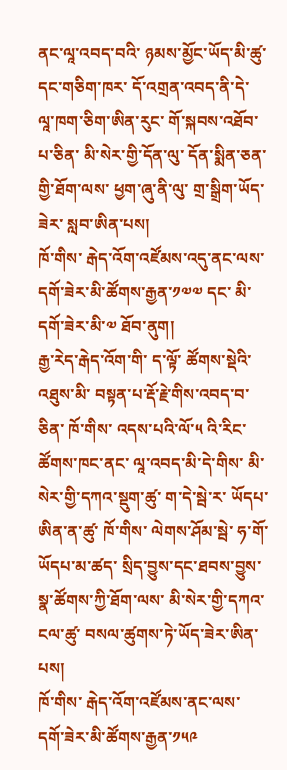ནང་ལཱ་འབད་བའི་ ཉམས་མྱོང་ཡོད་མི་ཚུ་དང་གཅིག་ཁར་ དོ་འགྲན་འབད་ནི་དེ་ ལཱ་ཁག་ཅིག་ཨིན་རུང་ གོ་སྐབས་འཐོབ་པ་ཅིན་ མི་སེར་གྱི་དོན་ལུ་ དོན་སྨིན་ཅན་གྱི་ཐོག་ལས་ ཕྱག་ཞུ་ནི་ལུ་ གྲ་སྒྲིག་ཡོད་ཟེར་ སླབ་ཨིན་པས།
ཁོ་གིས་ རྒེད་འོག་འཛོམས་འདུ་ནང་ལས་ དགོ་ཟེར་མི་ཚོགས་རྒྱན་༡༧༧ དང་ མི་དགོ་ཟེར་མི་༧ ཐོབ་ནུག།
རྒྱ་རེད་རྒེད་འོག་གི་ ད་ལྟོ་ ཚོགས་སྡེའི་འཐུས་མི་ བསྟན་པ་རྡོ་རྗེ་གིས་འབད་བ་ཅིན་ ཁོ་གིས་ འདས་པའི་ལོ་༥ འི་རིང་ ཚོགས་ཁང་ནང་ ལཱ་འབད་མི་དེ་གིས་ མི་སེར་གྱི་དཀའ་སྡུག་ཚུ་ ག་དེ་སྦེ་ར་ ཡོདཔ་ཨིན་ན་ཚུ་ ཁོ་གིས་ ལེགས་ཤོམ་སྦེ་ ཧ་གོ་ཡོདཔ་མ་ཚད་ སྲིད་བྱུས་དང་ཐབས་བྱུས་སྣ་ཚོགས་ཀྱི་ཐོག་ལས་ མི་སེར་གྱི་དཀའ་ངལ་ཚུ་ བསལ་ཚུགས་ཏེ་ཡོད་ཟེར་ཨིན་པས།
ཁོ་གིས་ རྒེད་འོག་འཛོམས་ནང་ལས་ དགོ་ཟེར་མི་ཚོགས་རྒྱན་༡༥༩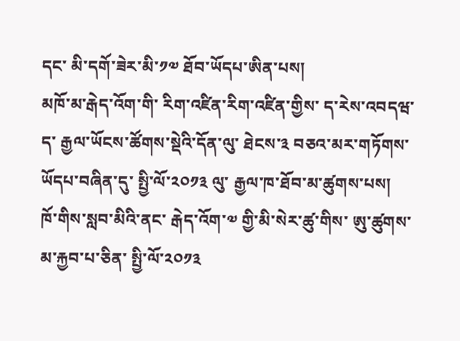དང་ མི་དགོ་ཟེར་མི་༡༧ ཐོབ་ཡོདཔ་ཨིན་པས།
མཁོ་མ་རྒེད་འོག་གི་ རིག་འཛིན་རིག་འཛིན་གྱིས་ ད་རེས་འབདཝ་ད་ རྒྱལ་ཡོངས་ཚོགས་སྡེའི་དོན་ལུ་ ཐེངས་༣ བཅའ་མར་གཏོགས་ཡོདཔ་བཞིན་དུ་ སྤྱི་ལོ་༢༠༡༣ ལུ་ རྒྱལ་ཁ་ཐོབ་མ་ཚུགས་པས།
ཁོ་གིས་སླབ་མིའི་ནང་ རྒེད་འོག་༧ གྱི་མི་སེར་ཚུ་གིས་ ཨུ་ཚུགས་མ་རྐྱབ་པ་ཅིན་ སྤྱི་ལོ་༢༠༡༣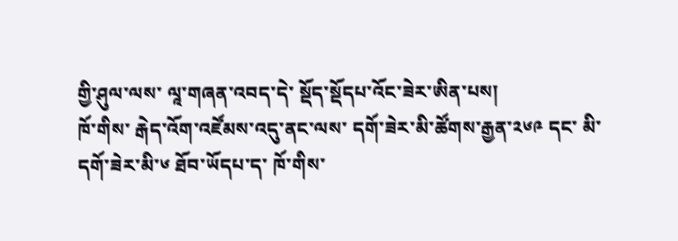གྱི་ཤུལ་ལས་ ལཱ་གཞན་འབད་དེ་ སྡོད་སྡོདཔ་འོང་ཟེར་ཨིན་པས།
ཁོ་གིས་ རྒེད་འོག་འཛོམས་འདུ་ནང་ལས་ དགོ་ཟེར་མི་ཚོགས་རྒྱན་༢༦༩ དང་ མི་དགོ་ཟེར་མི་༦ ཐོབ་ཡོདཔ་ད་ ཁོ་གིས་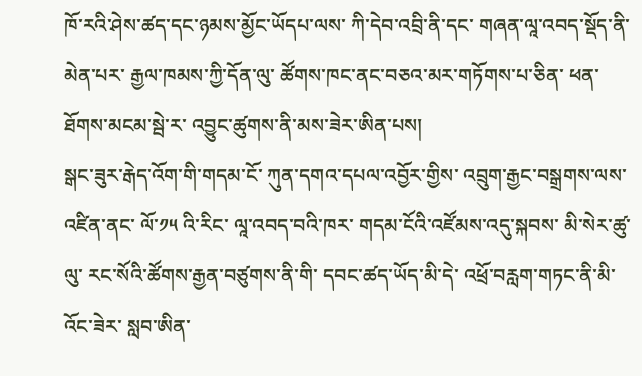ཁོ་རའི་ཤེས་ཚད་དང་ཉམས་མྱོང་ཡོདཔ་ལས་ ཀི་དེབ་འབྲི་ནི་དང་ གཞན་ལཱ་འབད་སྡོད་ནི་མེན་པར་ རྒྱལ་ཁམས་ཀྱི་དོན་ལུ་ ཚོགས་ཁང་ནང་བཅའ་མར་གཏོགས་པ་ཅིན་ ཕན་ཐོགས་མངམ་སྦེ་ར་ འབྱུང་ཚུགས་ནི་མས་ཟེར་ཨིན་པས།
སྒང་ཟུར་རྒེད་འོག་གི་གདམ་ངོ་ ཀུན་དགའ་དཔལ་འབྱོར་གྱིས་ འབྲུག་རྒྱང་བསྒྲགས་ལས་འཛིན་ནང་ ལོ་༡༥ འི་རིང་ ལཱ་འབད་བའི་ཁར་ གདམ་ངོའི་འཛོམས་འདུ་སྐབས་ མི་སེར་ཚུ་ལུ་ རང་སོའི་ཚོགས་རྒྱན་བཙུགས་ནི་གི་ དབང་ཚད་ཡོད་མི་དེ་ འཕྲོ་བརླག་གཏང་ནི་མི་འོང་ཟེར་ སླབ་ཨིན་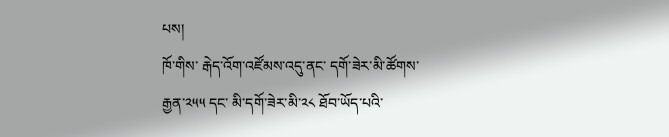པས།
ཁོ་གིས་ རྒེད་འོག་འཛོམས་འདུ་ནང་ དགོ་ཟེར་མི་ཚོགས་རྒྱན་༢༥༥ དང་ མི་དགོ་ཟེར་མི་༢༨ ཐོབ་ཡོད་པའི་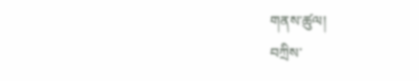གནས་ཚུལ།
བཀྲིས་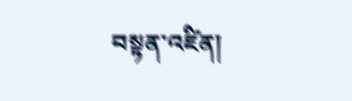བསྟན་འཛིན།